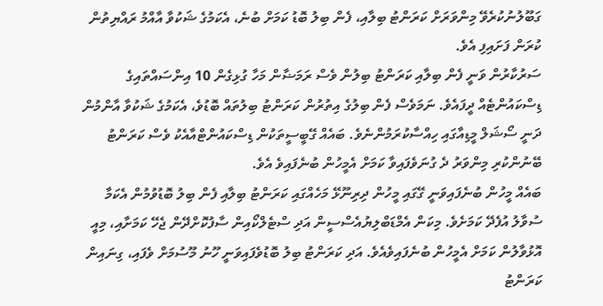ގަބޫލުނުކުރެވޭ މިންވަރަށް ކަރަންޓު ބިލާއި، ފެން ބިލު ބޮޑު ކަމަށް ބުނެ، އެކަމުގެ ޝަކުވާ އާއްމު ރައްޔިތުން ކުރަން ފަށައިފި އެވެ.
ސަރުކާރުން ވަނީ ފެން ބިލާއި ކަރަންޓު ބިލުން ވެސް ރަމަޟާން މަހާ ގުޅިގެން 10 އިންސައްތައިގެ ޑިސްކައުންޓެއް ދީފައެވެ. ނަމަވެސް ފެން ބިލުގެ އިތުރުން ކަރަންޓު ބިލުތައް ބޮޑުވެ، އެކަމުގެ ޝަކުވާ އާންމުން ދަނީ ސޯޝަލް މީޑިއާގައި ހިއްސާކުރަމުންނެވެ. ބައެއް ގޭބީސީތަކުން ޑިސްކައުންޓްއާއެކު ވެސް ކަރަންޓު ބޭނުންކުރި މިންވަރު ދެ ގުނަވެފައިވާ ކަމަށް އެމީހުން ބުނެފައިވެ އެވެ.
ބައެއް މީހުން ބުނެފައިވަނީ ގޭގައި މީހުން ދިރިނޫޅޭ މަހެއްގައި ކަރަންޓު ބިލާއި ފެން ބިލު ބޮޑުވުމުން އެކަމާ ސުވާލު އުފެދޭ ކަމަށެވެ. މިކަން އެމްޑަބްލިޔުއެސްސީން އަދި ސްޓެލްކޯއިން ސާފުކޮށްދޭން ޖެހޭ ކަމަށާއި، މިއީ އޮޅުވާލުން ކަމަށް އެމީހުން ބުނެފައިވެއެވެ. އަދި ކަރަންޓު ބިލު ބޮޑުވެފައިވަނީ ހޫނު މޫސުމަށް ވެފައި، ގިނައިން ކަރަންޓު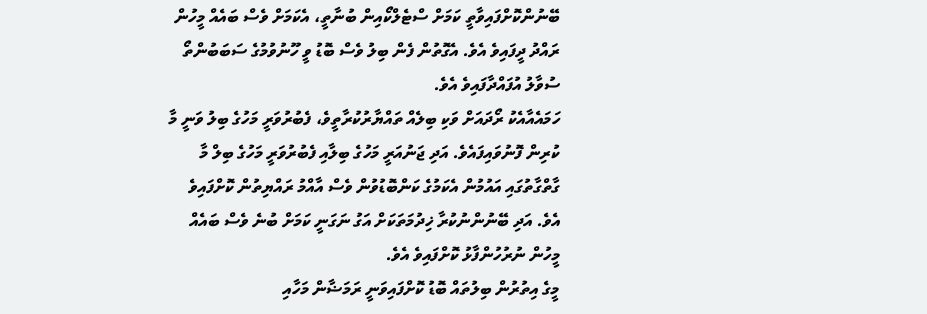ބޭނުންކޮށްފައިވާތީ ކަމަށް ސްޓެލްކޯއިން ބުނާތީ، އެކަމަށް ވެސް ބައެއް މީހުން ރައްދު ދީފައިވެ އެވެ. އެގޮތުން ފެން ބިލު ވެސް ބޮޑު ވީ ހޫނުވުމުގެ ސަބަބުންތޯ ސުވާލު އުފައްދާފައިވެ އެވެ.
ހަމައެއާއެކު ރޯދައަށް ވަކި ބިލެއް ތައްޔާރުކުރާތީވެ، ފެބުރުވަރީ މަހުގެ ބިލު ވަނީ މާ ކުރިން ފޮނުވައިފައެވެ. އަދި ޖަނުއަރީ މަހުގެ ބިލާއި ފެބުރުވަރީ މަހުގެ ބިލް މާ ގާތްގާތުގައި އައުމުން އެކަމުގެ ކަންބޮޑުވުން ވެސް އާއްމު ރައްޔިތުން ކޮށްފައިވެ އެވެ. އަދި ބޭނުންނުކުރާ ޚިދުމަތަކަށް އަގު ނަގަނީ ކަމަށް ބުނެ ވެސް ބައެއް މީހުން ނުރުހުންފާޅު ކޮށްފައިވެ އެވެ.
މީގެ އިތުރުން ބިލުތައް ބޮޑު ކޮށްފައިވަނީ ރަމަޟާން މަހާއި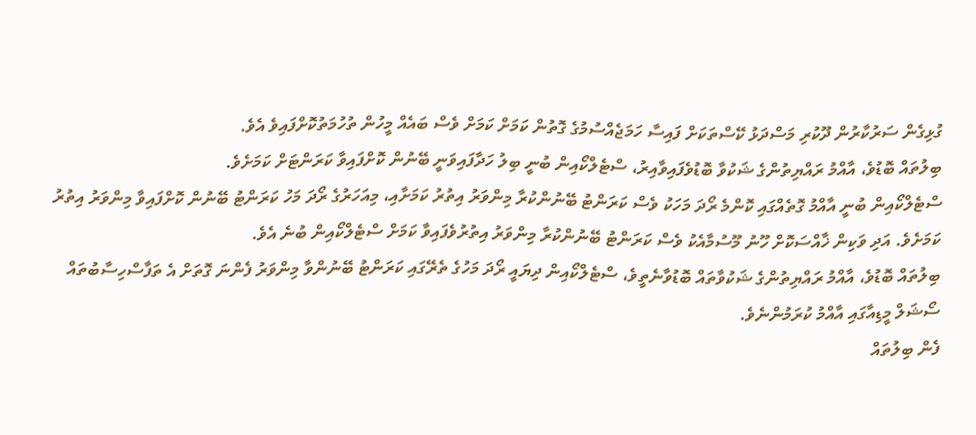ގުޅިގެން ސަރުކާރުން ދޫކުރި މަސްދަޅު ކޭސްތަކަށް ފައިސާ ހަމަޖެއްސުމުގެ ގޮތުން ކަމަށް ކަމަށް ވެސް ބައެއް މީހުން ތުހުމަތުކޮށްފައިވެ އެވެ.
ބިލުތައް ބޮޑުވެ، އާއްމު ރައްޔިތުންގެ ޝަކުވާ ބޮޑުވެފައިވާއިރު، ސްޓެލްކޯއިން ބުނީ ބިލު ހަދާފައިވަނީ ބޭނުން ކޮށްފައިވާ ކަރަންޓަށް ކަމަށެވެ.
ސްޓެލްކޯއިން ބުނީ އާއްމު ގޮތެއްގައި ކޮންމެ ރޯދަ މަހަކު ވެސް ކަރަންޓު ބޭނުންކުރާ މިންވަރު އިތުރު ކަމަށާއި، މިއަހަރުގެ ރޯދަ މަހު ކަރަންޓު ބޭނުން ކޮށްފައިވާ މިންވަރު އިތުރު ކަމަށެވެ. އަދި ވަކިން ޚާއްސަކޮށް ހޫނު މޫސުމާއެކު ވެސް ކަރަންޓު ބޭނުންކުރާ މިންވަރު އިތުރުވެފައިވާ ކަމަށް ސްޓެލްކޯއިން ބުނެ އެވެ.
ބިލުތައް ބޮޑުވެ، އާއްމު ރައްޔިތުންގެ ޝަކުވާތައް ބޮޑުވާނެތީވެ، ސްޓެލްކޯއިން ދިޔައީ ރޯދަ މަހުގެ ތެރޭގައި ކަރަންޓު ބޭނުންވާ މިންވަރު ފެންނަ ގޮތަށް އެ ތަފާސްހިސާބުތައް ސޯޝަލް މީޑިއާގައި އާއްމު ކުރަމުންނެވެ.
ފެން ބިލުތައް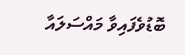ބޮޑުވެފައިވާ މައްސަލައާ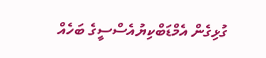ގުޅިގެން އެމްޑަބްކިޔުއެސްސީގެ ބަހެއް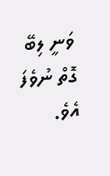ވަނީ ލިބޭ ގޮތް ނުވެފަ އެވެ.